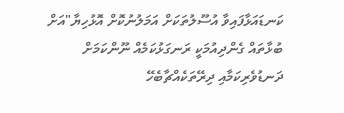ކަނޑައަޅާފައިވާ އުސޫލުތަކަށް އަމަލުނުކޮށް އޮޅުހިޔާ"އަށް ބުޅާތައް ގެންދިއުމަކީ ރަނގަޅުކަމެއް ނޫންކަމަށް ދަނޑުވެރިކަމާއި ދިރޭތަކެއްޗާބެހޭ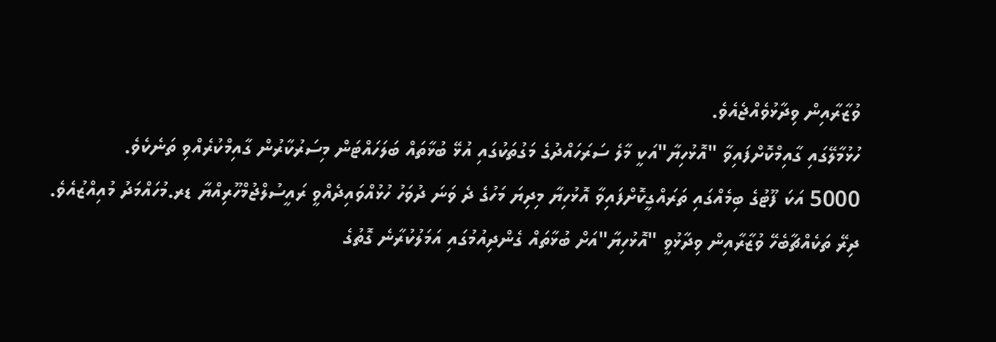ވުޒާރާއިން ވިދާޅުވެއްޖެއެވެ.
ހުޅުމާލޭގައި ގާއިމްކޮށްފައިވާ "އޮޅުހިޔާ"އަކީ މާލެ ސަރަހައްދުގެ މަގުތަކުގައި އުޅޭ ބުޅާތައް ބަލަހައްޓަން މިސަރުކާރުން ގާއިމްކުރެއްވި ތަނެކެވެ.
5000 އަކަ ފޫޓުގެ ބިމެއްގައި ތަރައްގީކޮށްފައިވާ އޮޅުހިޔާ މިދިޔަ މަހުގެ ދެ ވަނަ ދުވަހު ހުޅުއްވައިދެއްވީ ރައީސުލްޖުމްހޫރިއްޔާ ޑރ.މުހައްމަދު މުއިއްޒުއެވެ.
ދިރޭ ތަކެއްޗާބެހޭ ވުޒާރާއިން ވިދާޅުވީ "އޮޅުހިޔާ"އަށް ބުޅާތައް ގެންދިއުމުގައި އަމަލުކުރާނެ ގޮތުގެ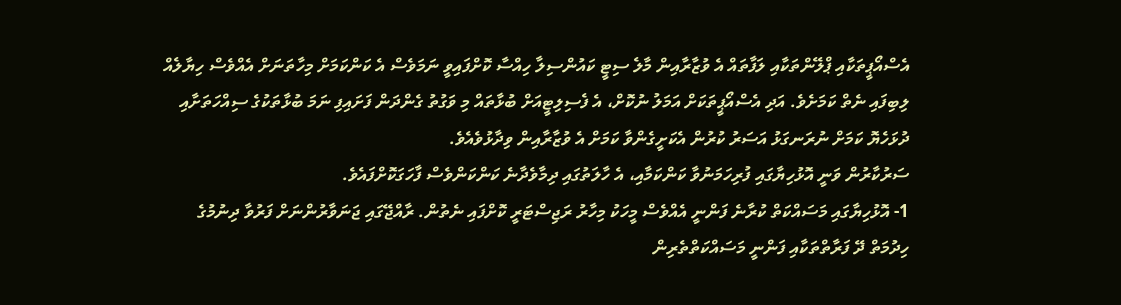އެސްއޯޕީތަކާއި ޕްލޭންތަކާއި ލަފާތައް އެ ވުޒާރާއިން މާލެ ސިޓީ ކައުންސިލާ ހިއްސާ ކޮށްފައިވީ ނަމަވެސް އެ ކަންކަމަށް މިހާތަނަށް އެއްވެސް ހިޔާލެއް ލިބިފައި ނެތް ކަމަށެވެ. އަދި އެސްއޯޕީތަކަށް އަމަލު ނުކޮށް، އެ ފެސިލިޓީއަށް ބުޅާތައް މި ވަގުތު ގެންދަން ފަށައިފި ނަމަ ބުޅާތަކުގެ ސިއްހަތަށާއި ދުޅަހެޔޮ ކަމަށް ނުރަނގަޅު އަސަރު ކުރުން އެކަށީގެންވާ ކަމަށް އެ ވުޒާރާއިން ވިދާޅުވެއެވެ.
ސަރުކާރުން ވަނީ އޮޅުހިޔާގައި ފުރިހަމަނުވާ ކަންކަމާއި، އެ ހާލަތުގައި ދިމާވެދާނެ ކަންކަންވެސް ފާހަގަކޮށްފައެވެ.
1- އޮޅުހިޔާގައި މަސައްކަތް ކުރާނެ ފަންނީ އެއްވެސް މީހަކު މިހާރު ރަޖިސްޓަރީ ކޮށްފައި ނެތުން. ރާއްޖޭގައި ޖަނަވާރުންނަށް ފަރުވާ ދިނުމުގެ ހިދުމަތް ދޭ ފަރާތްތަކާއި ފަންނީ މަސައްކަތްތެރިން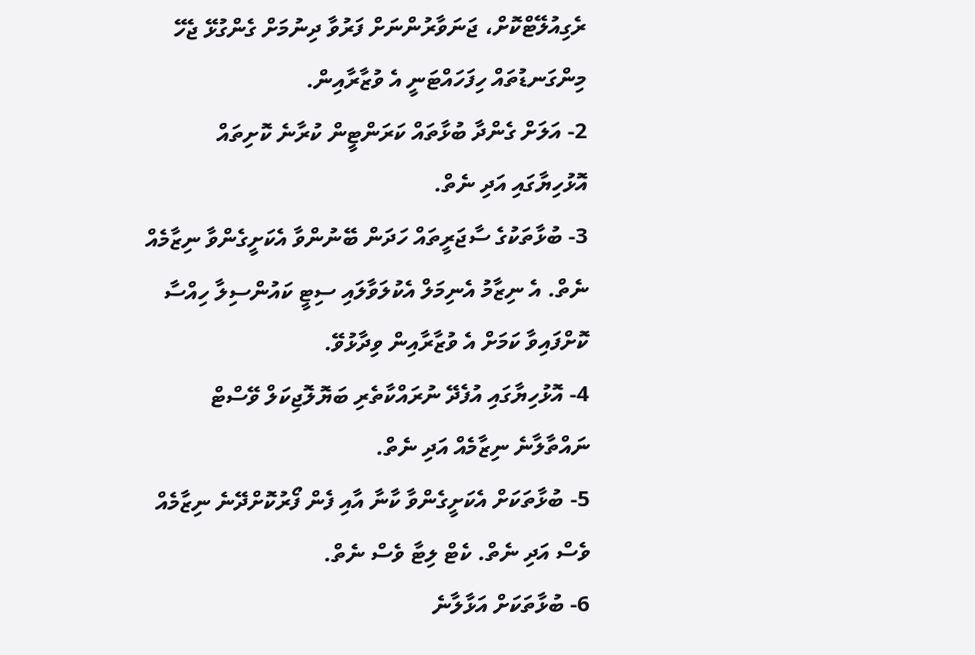ރެގިއުލޭޓްކޮށް، ޖަނަވާރުންނަށް ފަރުވާ ދިނުމަށް ގެންގުޅޭ ޖެހޭ މިންގަނޑުތައް ހިފަހައްޓަނީ އެ ވުޒާރާއިން.
2- އަލަށް ގެންދާ ބުޅާތައް ކަރަންޓީން ކުރާނެ ކޮށިތައް އޮޅުހިޔާގައި އަދި ނެތް.
3- ބުޅާތަކުގެ ސާޖަރީތައް ހަދަން ބޭނުންވާ އެކަށީގެންވާ ނިޒާމެއް ނެތް. އެ ނިޒާމު އެނިމަލް އެކުލަވާލައި ސިޓީ ކައުންސިލާ ހިއްސާ ކޮށްފައިވާ ކަމަށް އެ ވުޒާރާއިން ވިދާޅުވޭ.
4- އޮޅުހިޔާގައި އުފެދޭ ނުރައްކާތެރި ބަޔޮލޮޖިކަލް ވޭސްޓް ނައްތާލާނެ ނިޒާމެއް އަދި ނެތް.
5- ބުޅާތަކަށް އެކަށީގެންވާ ކާނާ އާއި ފެން ފޯރުކޮށްދޭނެ ނިޒާމެއް ވެސް އަދި ނެތް. ކެޓް ލިޓާ ވެސް ނެތް.
6- ބުޅާތަކަށް އަޅާލާނެ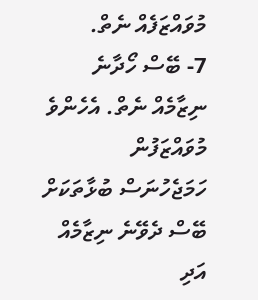މުވައްޒަފެއް ނެތް.
7- ބޭސް ހޯދާނެ ނިޒާމެއް ނެތް. އެހެންވެ މުވައްޒަފުން ހަމަޖެހުނަސް ބުޅާތަކަށް ބޭސް ދެވޭނެ ނިޒާމެއް އަދި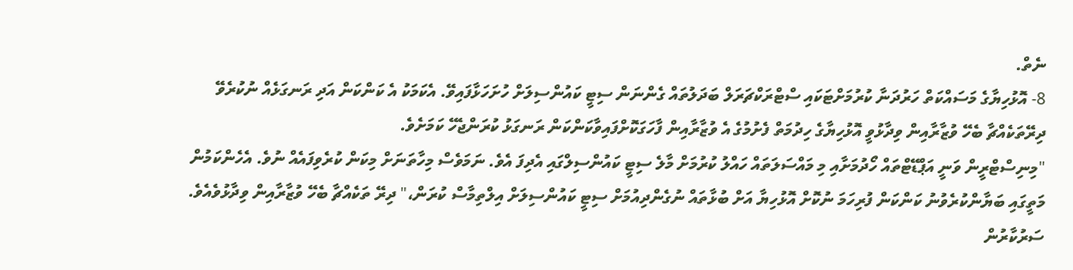ނެތް.
8- އޮޅުހިޔާގެ މަސައްކަތް ހަރުދަނާ ކުރުމަށްޓަކައި ސްޓްރަކްޗަރަލް ބަދަލުތައް ގެންނަން ސިޓީ ކައުންސިލަށް ހުށަހަޅާފައިވޭ. އެކަމަކު އެ ކަންކަން އަދި ރަނގަޅެއް ނުކުރެވޭ
ދިރޭތަކެއްޗާ ބެހޭ ވުޒާރާއިން ވިދާޅުވީ އޮޅުހިޔާގެ ހިދުމަތް ފެށުމުގެ އެ ވުޒާރާއިން ފާހަގަކޮށްފައިވާކަންކަން ރަނގަޅު ކުރަންޖެހޭ ކަމަށެވެ.
"މިނިސްޓްރީން ވަނީ އަޕްޑޭޓްތައް ހޯދުމަށާއި މި މައްސަލަތައް ހައްލު ކުރުމަށް މާލެ ސިޓީ ކައުންސިލްގައި އެދިފަ އެވެ. ނަމަވެސް މިހާތަނަށް މިކަން ކުރެވިފައެއް ނުވެ. އެހެންކަމުން މަތީގައި ބަޔާންކުރެވުނު ކަންކަން ފުރިހަމަ ނުކޮށް އޮޅުހިޔާ އަށް ބުޅާތައް ނުގެންދިއުމަށް ސިޓީ ކައުންސިލަށް އިލްތިމާސް ކުރަން،" ދިރޭ ތަކެއްޗާ ބެހޭ ވުޒާރާއިން ވިދާޅުވެއެވެ.
ސަރުކާރުން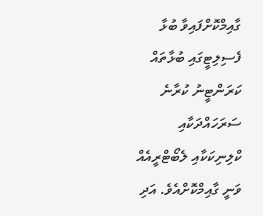ގާއިމްކޮށްފައިވާ ބުޅާ ފެސިލިޓީގައި ބުޅާތައް ކަރަންޓީނު ކުރާނެ ސަރަހައްދަކާއި ކްލިނިކަކާއި ލެބޯޓްރީއެއް ވަނީ ގާއިމްކޮށްއެވެ. އަދި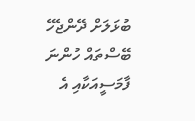ބުޅަލަށް ދޭންޖެހޭ ބޭސްތައް ހުންނަ ފާމަސީއަކާއި އެ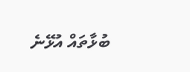ބުޅާތައް އުޅޭނެ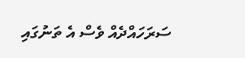ސަރަހައްދެއް ވެސް އެ ތަނުގައި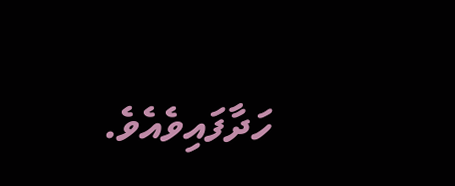ހަދާފައިވެއެވެ.